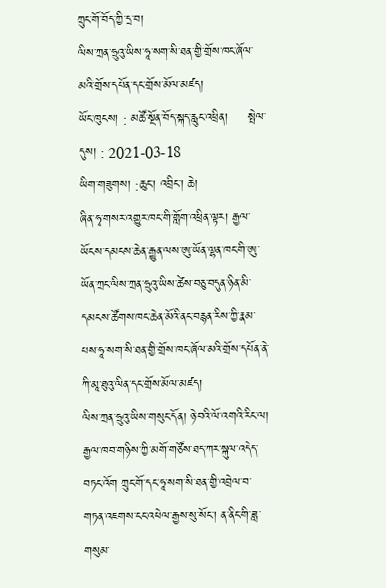ཀྲུང་གོ་བོད་ཀྱི་དྲ་བ།
ལིས་ཀྲན་ཧྲུའུ་ཡིས་ཧཱ་སག་སི་ཐན་གྱི་གྲོས་ཁང་ཞོལ་མའི་གྲོས་དཔོན་དང་གྲོས་མོལ་མཛད།
ཡོང་ཁུངས། : མཚོ་སྔོན་བོད་སྐད་རླུང་འཕྲིན།     སྤེལ་དུས། : 2021-03-18
ཡིག་གཟུགས། :ཆུང་། འབྲིང་། ཆེ།
ཞིན་ཧྭ་གསར་འགྱུར་ཁང་གི་གློག་འཕྲིན་ལྟར། རྒྱལ་ཡོངས་དམངས་ཆེན་རྒྱུན་ལས་ཨུ་ཡོན་ལྷན་ཁང་གི་ཨུ་ཡོན་ཀྲང་ལིས་ཀྲན་ཧྲུའུ་ཡིས་ཚེས་བཅུ་བདུན་ཉིན་མི་དམངས་ཚོགས་ཁང་ཆེན་མོའི་ནང་བརྙན་རིས་ཀྱི་རྣམ་པས་ཧཱ་སག་སི་ཐན་གྱི་གྲོས་ཁང་ཞོལ་མའི་གྲོས་དཔོན་ནེ་ཀི་མཱ་ཐུའུ་ལིན་དང་གྲོས་མོལ་མཛད།
ལིས་ཀྲན་ཧྲུའུ་ཡིས་གསུང་དོན། ཉེ་བའི་ལོ་འགའི་རིང་ལ། རྒྱལ་ཁབ་གཉིས་ཀྱི་མགོ་གཙོས་ཐད་ཀར་སྐུལ་འདེད་བཏང་འོག ཀྲུང་གོ་དང་ཧཱ་སག་སི་ཐན་གྱི་འབྲེལ་བ་གཏན་འཇགས་ངང་འཕེལ་རྒྱས་སུ་སོང་། ན་ནིང་གི་ཟླ་གསུམ་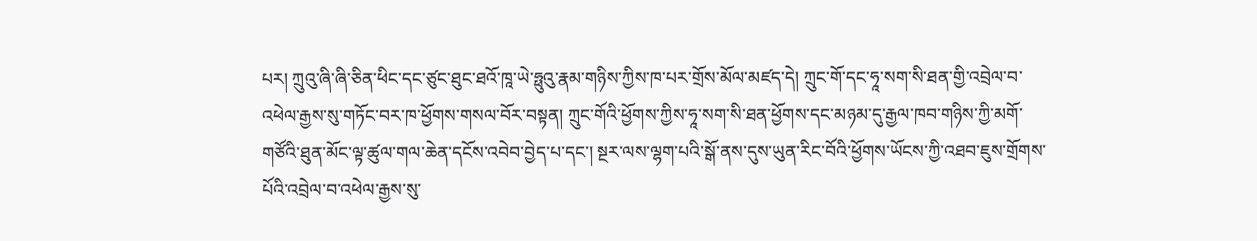པར། ཀྲུའུ་ཞི་ཞི་ཅིན་ཕིང་དང་ཙུང་ཐུང་ཐའོ་ཁཱ་ཡེ་ཧྥུའུ་རྣམ་གཉིས་ཀྱིས་ཁ་པར་གྲོས་མོལ་མཛད་དེ། ཀྲུང་གོ་དང་ཧཱ་སག་སི་ཐན་གྱི་འབྲེལ་བ་འཕེལ་རྒྱས་སུ་གཏོང་བར་ཁ་ཕྱོགས་གསལ་བོར་བསྟན། ཀྲུང་གོའི་ཕྱོགས་ཀྱིས་ཧཱ་སག་སི་ཐན་ཕྱོགས་དང་མཉམ་དུ་རྒྱལ་ཁབ་གཉིས་ཀྱི་མགོ་གཙོའི་ཐུན་མོང་ལྟ་ཚུལ་གལ་ཆེན་དངོས་འབེབ་བྱེད་པ་དང་། སྔར་ལས་ལྷག་པའི་སྒོ་ནས་དུས་ཡུན་རིང་བོའི་ཕྱོགས་ཡོངས་ཀྱི་འཐབ་ཇུས་གྲོགས་པོའི་འབྲེལ་བ་འཕེལ་རྒྱས་སུ་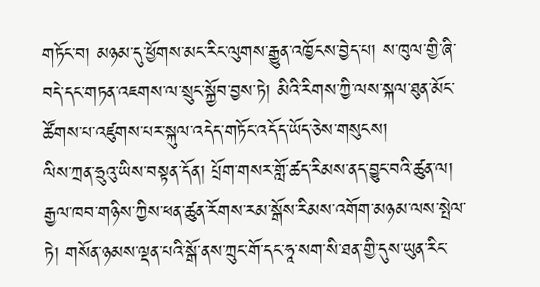གཏོང་བ། མཉམ་དུ་ཕྱོགས་མང་རིང་ལུགས་རྒྱུན་འཁྱོངས་བྱེད་པ། ས་ཁུལ་གྱི་ཞི་བདེ་དང་གཏན་འཇགས་ལ་སྲུང་སྐྱོབ་བྱས་ཏེ། མིའི་རིགས་ཀྱི་ལས་སྐལ་ཐུན་མོང་ཚོགས་པ་འཛུགས་པར་སྐུལ་འདེད་གཏོང་འདོད་ཡོད་ཅེས་གསུངས།
ལིས་ཀྲན་ཧྲུའུ་ཡིས་བསྟན་དོན། པྲོག་གསར་གློ་ཚད་རིམས་ནད་བྱུང་བའི་ཚུན་ལ། རྒྱལ་ཁབ་གཉིས་ཀྱིས་ཕན་ཚུན་རོགས་རམ་སྒོས་རིམས་འགོག་མཉམ་ལས་སྤེལ་ཏེ། གསོན་ཉམས་ལྡན་པའི་སྒོ་ནས་ཀྲུང་གོ་དང་ཧཱ་སག་སི་ཐན་གྱི་དུས་ཡུན་རིང་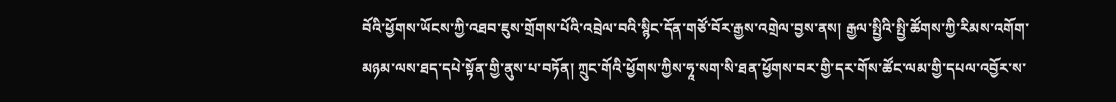བོའི་ཕྱོགས་ཡོངས་ཀྱི་འཐབ་ཇུས་གྲོགས་པོའི་འབྲེལ་བའི་སྙིང་དོན་གཙོ་བོར་རྒྱས་འགྲེལ་བྱས་ནས། རྒྱལ་སྤྱིའི་སྤྱི་ཚོགས་ཀྱི་རིམས་འགོག་མཉམ་ལས་ཐད་དཔེ་སྟོན་གྱི་ནུས་པ་བཏོན། ཀྲུང་གོའི་ཕྱོགས་ཀྱིས་ཧཱ་སག་སི་ཐན་ཕྱོགས་བར་གྱི་དར་གོས་ཚོང་ལམ་གྱི་དཔལ་འབྱོར་ས་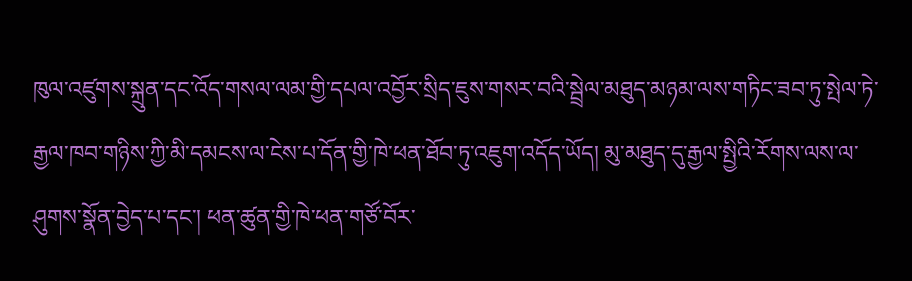ཁུལ་འཛུགས་སྐྲུན་དང་འོད་གསལ་ལམ་གྱི་དཔལ་འབྱོར་སྲིད་ཇུས་གསར་བའི་སྦྲེལ་མཐུད་མཉམ་ལས་གཏིང་ཟབ་ཏུ་སྤེལ་ཏེ་རྒྱལ་ཁབ་གཉིས་ཀྱི་མི་དམངས་ལ་ངེས་པ་དོན་གྱི་ཁེ་ཕན་ཐོབ་ཏུ་འཇུག་འདོད་ཡོད། མུ་མཐུད་དུ་རྒྱལ་སྤྱིའི་རོགས་ལས་ལ་ཤུགས་སྣོན་བྱེད་པ་དང་། ཕན་ཚུན་གྱི་ཁེ་ཕན་གཙོ་བོར་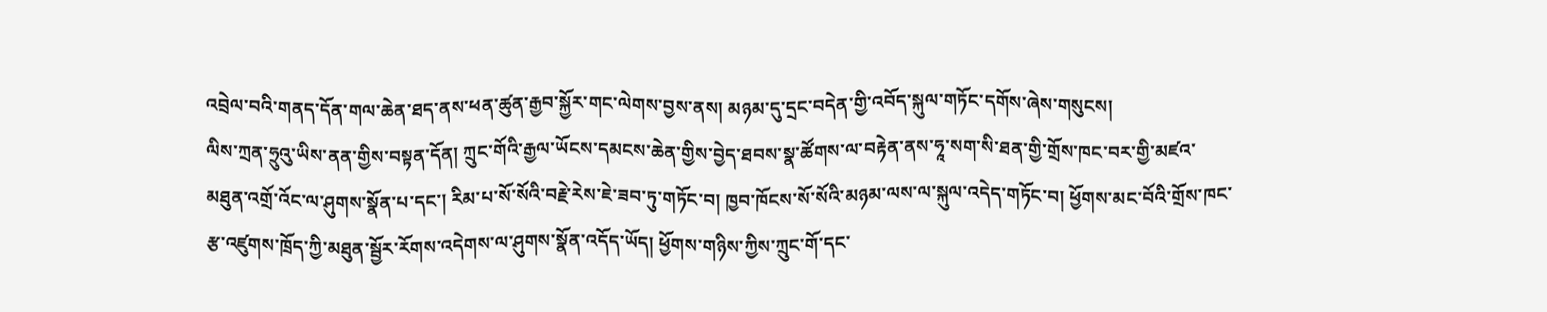འབྲེལ་བའི་གནད་དོན་གལ་ཆེན་ཐད་ནས་ཕན་ཚུན་རྒྱབ་སྐྱོར་གང་ལེགས་བྱས་ནས། མཉམ་དུ་དྲང་བདེན་གྱི་འབོད་སྐུལ་གཏོང་དགོས་ཞེས་གསུངས།
ལིས་ཀྲན་ཧྲུའུ་ཡིས་ནན་གྱིས་བསྟན་དོན། ཀྲུང་གོའི་རྒྱལ་ཡོངས་དམངས་ཆེན་གྱིས་བྱེད་ཐབས་སྣ་ཚོགས་ལ་བརྟེན་ནས་ཧཱ་སག་སི་ཐན་གྱི་གྲོས་ཁང་བར་གྱི་མཛའ་མཐུན་འགྲོ་འོང་ལ་ཤུགས་སྣོན་པ་དང་། རིམ་པ་སོ་སོའི་བརྗེ་རེས་ཇེ་ཟབ་ཏུ་གཏོང་བ། ཁྱབ་ཁོངས་སོ་སོའི་མཉམ་ལས་ལ་སྐུལ་འདེད་གཏོང་བ། ཕྱོགས་མང་བོའི་གྲོས་ཁང་རྩ་འཛུགས་ཁྲོད་ཀྱི་མཐུན་སྦྱོར་རོགས་འདེགས་ལ་ཤུགས་སྣོན་འདོད་ཡོད། ཕྱོགས་གཉིས་ཀྱིས་ཀྲུང་གོ་དང་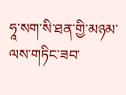ཧཱ་སག་སི་ཐན་གྱི་མཉམ་ལས་གཏིང་ཟབ་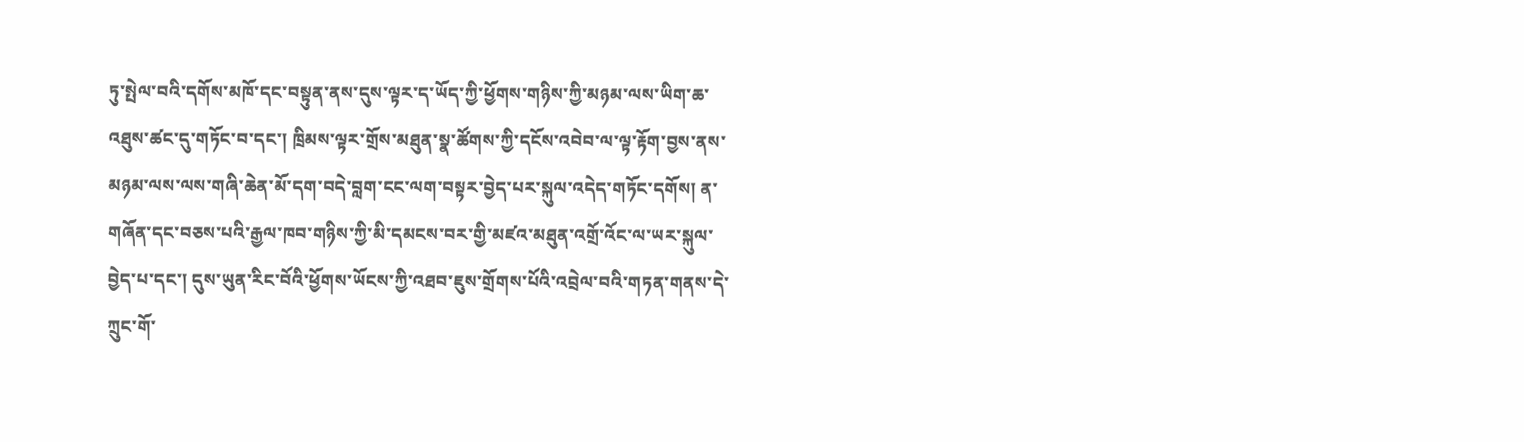ཏུ་སྤེལ་བའི་དགོས་མཁོ་དང་བསྟུན་ནས་དུས་ལྟར་ད་ཡོད་ཀྱི་ཕྱོགས་གཉིས་ཀྱི་མཉམ་ལས་ཡིག་ཆ་འཐུས་ཚང་དུ་གཏོང་བ་དང་། ཁྲིམས་ལྟར་གྲོས་མཐུན་སྣ་ཚོགས་ཀྱི་དངོས་འབེབ་ལ་ལྟ་རྟོག་བྱས་ནས་མཉམ་ལས་ལས་གཞི་ཆེན་མོ་དག་བདེ་བླག་ངང་ལག་བསྟར་བྱེད་པར་སྐུལ་འདེད་གཏོང་དགོས། ན་གཞོན་དང་བཅས་པའི་རྒྱལ་ཁབ་གཉིས་ཀྱི་མི་དམངས་བར་གྱི་མཛའ་མཐུན་འགྲོ་འོང་ལ་ཡར་སྐུལ་བྱེད་པ་དང་། དུས་ཡུན་རིང་བོའི་ཕྱོགས་ཡོངས་ཀྱི་འཐབ་ཇུས་གྲོགས་པོའི་འབྲེལ་བའི་གཏན་གནས་དེ་ཀྲུང་གོ་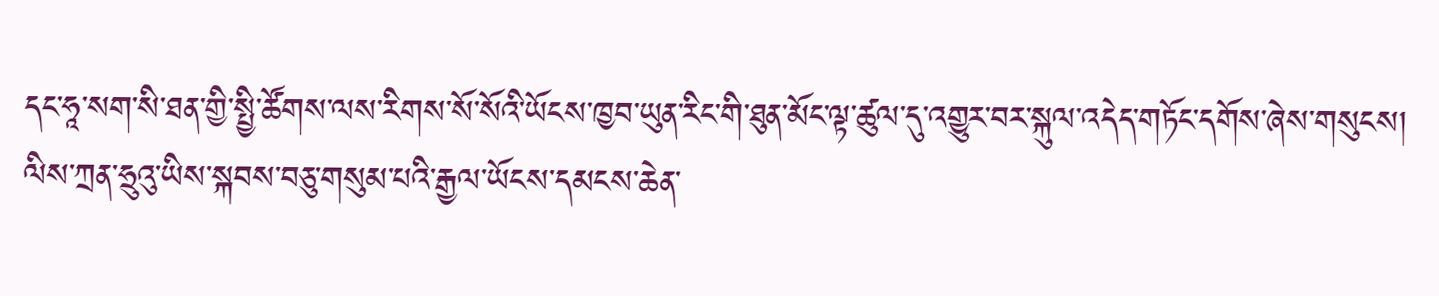དང་ཧཱ་སག་སི་ཐན་གྱི་སྤྱི་ཚོགས་ལས་རིགས་སོ་སོའི་ཡོངས་ཁྱབ་ཡུན་རིང་གི་ཐུན་མོང་ལྟ་ཚུལ་དུ་འགྱུར་བར་སྐུལ་འདེད་གཏོང་དགོས་ཞེས་གསུངས།
ལིས་ཀྲན་ཧྲུའུ་ཡིས་སྐབས་བཅུ་གསུམ་པའི་རྒྱལ་ཡོངས་དམངས་ཆེན་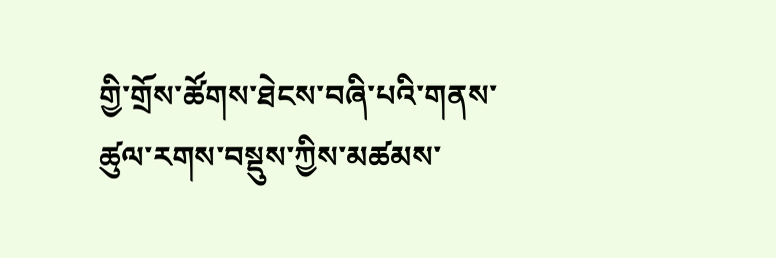གྱི་གྲོས་ཚོགས་ཐེངས་བཞི་པའི་གནས་ཚུལ་རགས་བསྡུས་ཀྱིས་མཚམས་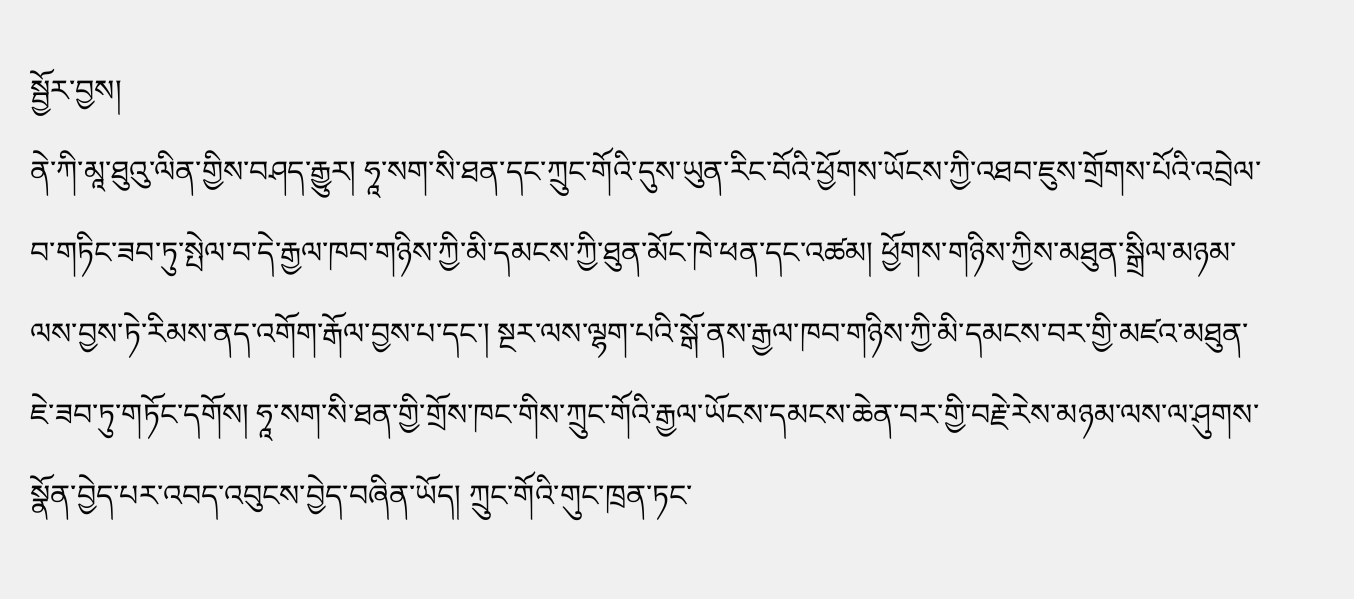སྦྱོར་བྱས།
ནེ་ཀི་མཱ་ཐུའུ་ལིན་གྱིས་བཤད་རྒྱུར། ཧཱ་སག་སི་ཐན་དང་ཀྲུང་གོའི་དུས་ཡུན་རིང་བོའི་ཕྱོགས་ཡོངས་ཀྱི་འཐབ་ཇུས་གྲོགས་པོའི་འབྲེལ་བ་གཏིང་ཟབ་ཏུ་སྤེལ་བ་དེ་རྒྱལ་ཁབ་གཉིས་ཀྱི་མི་དམངས་ཀྱི་ཐུན་མོང་ཁེ་ཕན་དང་འཚམ། ཕྱོགས་གཉིས་ཀྱིས་མཐུན་སྒྲིལ་མཉམ་ལས་བྱས་ཏེ་རིམས་ནད་འགོག་རྒོལ་བྱས་པ་དང་། སྔར་ལས་ལྷག་པའི་སྒོ་ནས་རྒྱལ་ཁབ་གཉིས་ཀྱི་མི་དམངས་བར་གྱི་མཛའ་མཐུན་ཇེ་ཟབ་ཏུ་གཏོང་དགོས། ཧཱ་སག་སི་ཐན་གྱི་གྲོས་ཁང་གིས་ཀྲུང་གོའི་རྒྱལ་ཡོངས་དམངས་ཆེན་བར་གྱི་བརྗེ་རེས་མཉམ་ལས་ལ་ཤུགས་སྣོན་བྱེད་པར་འབད་འབུངས་བྱེད་བཞིན་ཡོད། ཀྲུང་གོའི་གུང་ཁྲན་ཏང་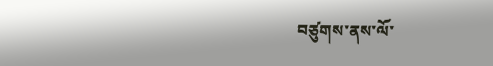བཙུགས་ནས་ལོ་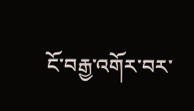ངོ་བརྒྱ་འགོར་བར་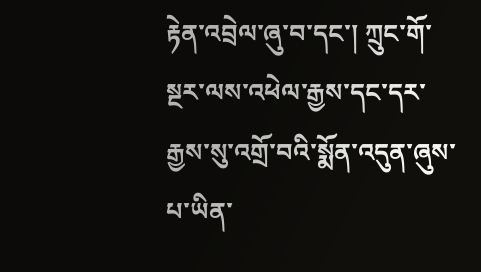རྟེན་འབྲེལ་ཞུ་བ་དང་། ཀྲུང་གོ་སྔར་ལས་འཕེལ་རྒྱས་དང་དར་རྒྱས་སུ་འགྲོ་བའི་སྨོན་འདུན་ཞུས་པ་ཡིན་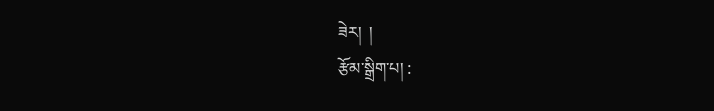ཟེར།  །
རྩོམ་སྒྲིག་པ། :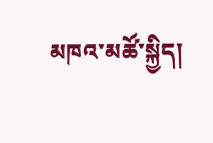མཁའ་མཚོ་སྐྱིད།